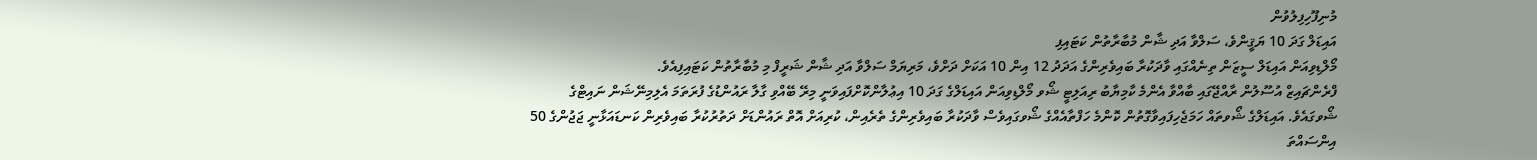މުނިފޫހިފިލުވުން
އައިޑަލް ގަދަ 10 ޔަޤީންވެ، ސަލްވާ އަދި ޝާން މުބާރާތުން ކަޓައިފި
މޯލްޑިވިއަން އައިޑަލް ސީޒަން ތިނެއްގައި ވާދަކުރާ ބައިވެރިންގެ އަދަދު 12 އިން 10 އަކަށް ދަށްވެ، މަރިޔަމް ސަލްވާ އަދި ޝާން ޝަރީފް މި މުބާރާތުން ކަޓައިފިއެވެ.
ފްރެންޗައިޒް އުސޫލުން ރާއްޖޭގައި ބާއްވާ އެންމެ ކާމިޔާބު ރިއަލިޓީ ޝޯވ މޯލްޑިވިއަން އައިޑަލްގެ ގަދަ 10 އިޢުލާންކޮށްފައިވަނީ މިރޭ ބޭއްވި ގާލާ ރައުންޑުގެ ފުރަތަމަ އެލިމިނޭޝަން ނައިޓްގެ ޝޯވގައެވެ. އައިޑަލްގެ ޝޯވތައް ހަމަޖެހިފައިވާގޮތުން ކޮންމެ ހަފްތާއެއްގެ ޝޯވގައިވެސް ވާދަކުރާ ބައިވެރިންގެ ތެރެއިން، ކުރިއަށް އޮތް ރައުންޑަށް ދަތުރުކުރާ ބައިވެރިން ކަނޑައަޅާނީ ޖަޖުންގެ 50 އިންސައްތަ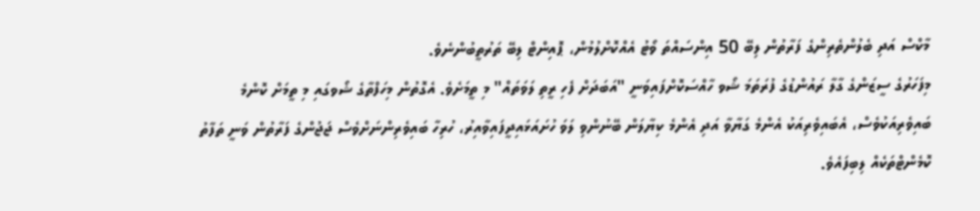މާކްސް އަދި ބެލުންތެރިންގެ ފަރާތުން ލިބޭ 50 އިންސައްތަ ވޯޓު އެއްކޮށްލުމުން، ޕޮއިންޓް ލިބޭ ތަރުތީބުންނެވެ.
މިފަހަރުގެ ސީޒަންގެ ގާލާ ރައުންޑުގެ ފުރަތަމަ ޝޯވ ހާއްސަކޮށްފައިވަނީ "އަބަދަށް ފެހި ރީތި ލަވަތައް" މި ތީމަށެވެ. އެގޮތުން މިހަފްތާގެ ޝޯވގައި މި ތީމަށް ކޮންމެ ބައިވެރިއަކުވެސް، އެބައިވެރިއަކު އެންމެ ގަޔާވާ އަދި އެންމެ ކިޔާލަން ބޭނުންވި ލަވަ ހުށައަޅައިދީފައިވާއިރު، ހުރިހާ ބައިވެރިންނަށްވެސް ޖަޖުންގެ ފަރާތުން ވަނީ ތަފާތު ކޮމެންޓްތަކެއް ލިބިފައެވެ.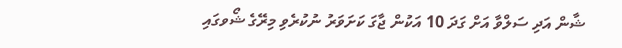ޝާން އަދި ސަލްވާ އަށް ގަދަ 10 އަކުން ޖާގަ ކަށަވަރު ނުކުރެވި މިރޭގެ ޝޯވގައި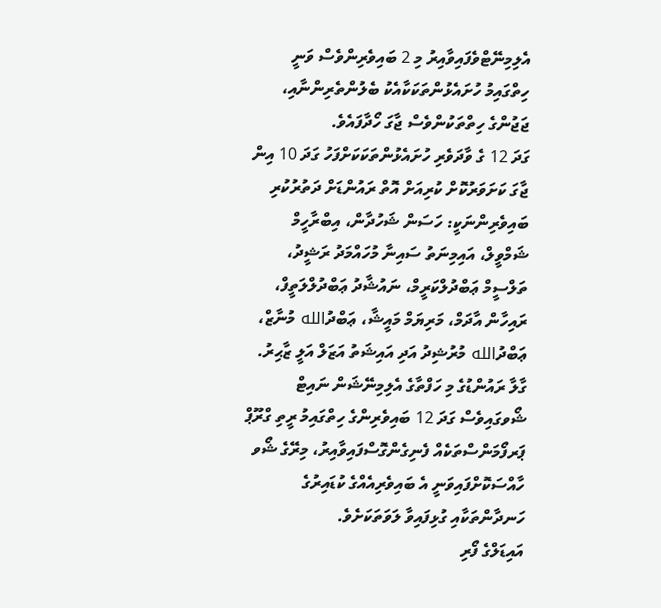އެލިމިނޭޓްވެފައިވާއިރު މި 2 ބައިވެރިންވެސް ވަނީ ހިތްގައިމު ހުށައެޅުންތަކަކާއެކު ބެލުންތެރިންނާއި، ޖަޖުންގެ ހިތްތަކުންވެސް ޖާގަ ހޯދާފައެވެ.
ގަދަ 12 ގެ ވާދަވެރި ހުށައެޅުންތަކަކަށްފަހު ގަދަ 10 އިން ޖާގަ ކަށަވަރުކޮށް ކުރިއަށް އޮތް ރައުންޑަށް ދަތުރުކުރި ބައިވެރިންނަކީ: ހަސަން ޝަހުދާން، އިބްރާހީމް ޝަމްވީލް، އައިމިނަތު ސައިނާ މުހައްމަދު ރަޝީދު، ތަލްސީމް ޢަބްދުލްކަރީމް، ނައުޝާދު ޢަބްދުލްލަތީފް، ރައިހާން އާދަމް، މަރިޔަމް މައީޝާ، ޢަބްދުالله މުނާޒް، ޢަބްދުالله މުރުޝިދު އަދި އައިޝަތު އަޒަލް އަލީ ޒާޙިރު.
ގާލާ ރައުންޑުގެ މި ހަފްތާގެ އެލިމިނޭޝަން ނައިޓް ޝޯވގައިވެސް ގަދަ 12 ބައިވެރިންގެ ހިތްގައިމު ރީތި ގްރޫޕް ޕަރފޯމަންސްތަކެއް ފެނިގެންގޮސްފައިވާއިރު، މިރޭގެ ޝޯވ ހާއްސަކޮށްފައިވަނީ އެ ބައިވެރިއެއްގެ ކުޑައިރުގެ ހަނދާންތަކާއި ގުޅިފައިވާ ލަވަތަކަށެވެ.
އައިޑަލްގެ ފޯރި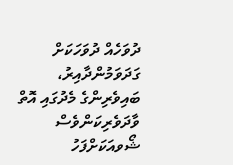ދުވަހެއް ދުވަހަކަށް ގަދަވަމުންދާއިރު، ބައިވެރިންގެ މެދުގައި އޮތް ވާދަވެރިކަންވެސް ޝޯވއަކަށްފަހު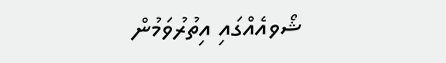ޝޯވއެއްގައި އިތުރުވަމުން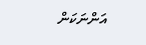އަންނަކަން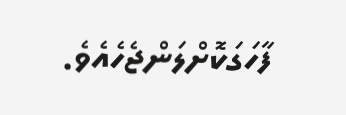ފާހަގަކޮށްލަންޖެހެއެވެ.